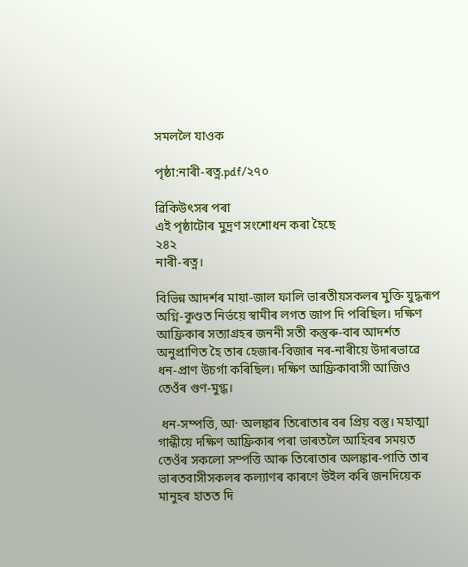সমললৈ যাওক

পৃষ্ঠা:নাৰী-ৰত্ন.pdf/২৭০

ৱিকিউৎসৰ পৰা
এই পৃষ্ঠাটোৰ মুদ্ৰণ সংশোধন কৰা হৈছে
২৪২
নাৰী-ৰত্ন।

বিভিন্ন আদৰ্শৰ মায়া-জাল ফালি ভাৰতীয়সকলৰ মুক্তি যুদ্ধৰূপ অগ্নি-কুণ্ডত নিৰ্ভয়ে স্বামীৰ লগত জাপ দি পৰিছিল। দক্ষিণ আফ্ৰিকাৰ সত্যাগ্ৰহৰ জননী সতী কস্তুৰু-বাৰ আদৰ্শত অনুপ্ৰাণিত হৈ তাৰ হেজাৰ-বিজাৰ নৰ-নাৰীয়ে উদাৰভাৱে ধন-প্ৰাণ উচৰ্গা কৰিছিল। দক্ষিণ আফ্ৰিকাবাসী আজিও তেওঁৰ গুণ-মুগ্ধ।

 ধন-সম্পত্তি, আ· অলঙ্কাৰ তিৰোতাৰ বৰ প্ৰিয় বস্তু। মহাত্মা গান্ধীয়ে দক্ষিণ আফ্ৰিকাৰ পৰা ভাৰতলৈ আহিবৰ সময়ত তেওঁৰ সকলো সম্পত্তি আৰু তিৰোতাৰ অলঙ্কাৰ-পাতি তাৰ ভাৰতবাসীসকলৰ কল্যাণৰ কাৰণে উইল কৰি জনদিয়েক মানুহৰ হাতত দি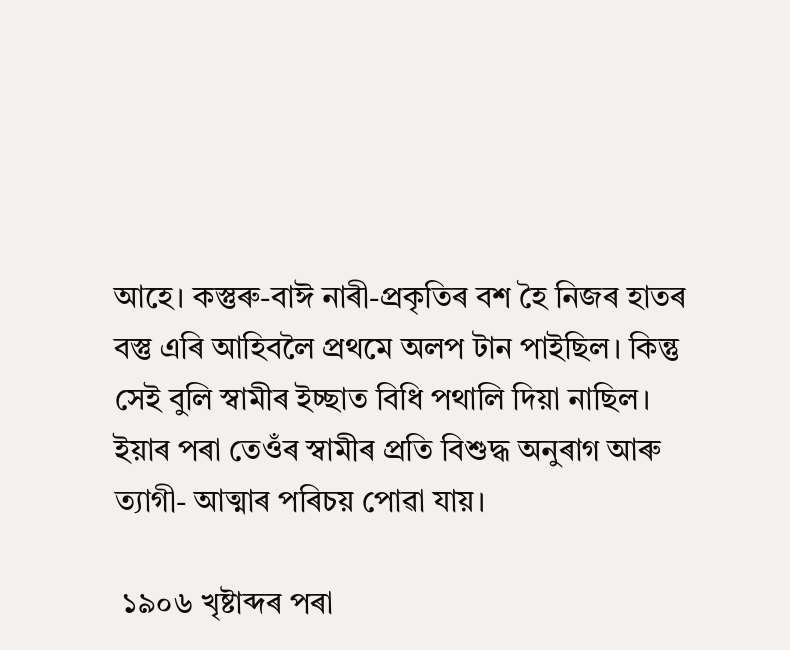আহে। কস্তুৰু-বাঈ নাৰী-প্ৰকৃতিৰ বশ হৈ নিজৰ হাতৰ বস্তু এৰি আহিবলৈ প্ৰথমে অলপ টান পাইছিল। কিন্তু সেই বুলি স্বামীৰ ইচ্ছাত বিধি পথালি দিয়া নাছিল। ইয়াৰ পৰা তেওঁৰ স্বামীৰ প্ৰতি বিশুদ্ধ অনুৰাগ আৰু ত্যাগী- আত্মাৰ পৰিচয় পোৱা যায়।

 ১৯০৬ খৃষ্টাব্দৰ পৰা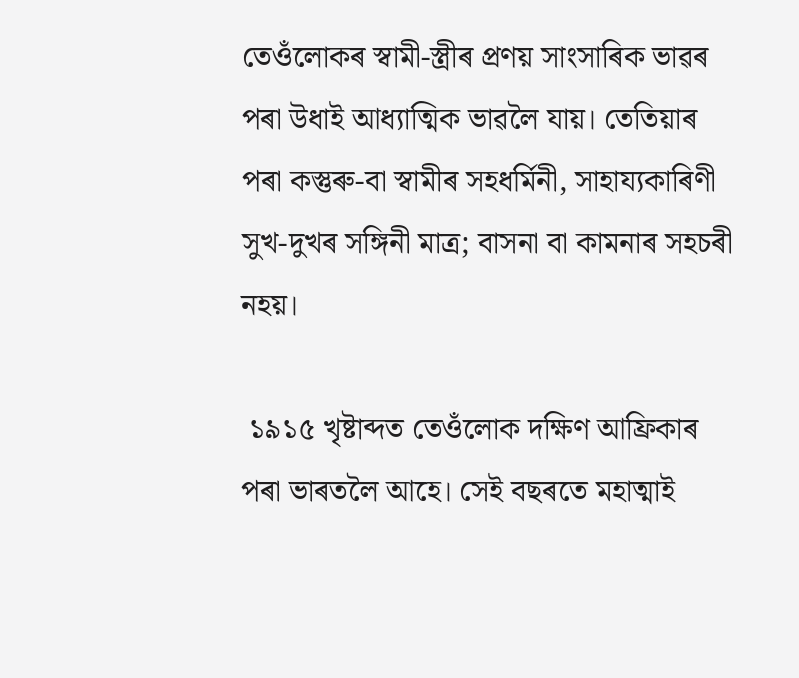তেওঁলোকৰ স্বামী-স্ত্ৰীৰ প্ৰণয় সাংসাৰিক ভাৱৰ পৰা উধাই আধ্যাত্মিক ভাৱলৈ যায়। তেতিয়াৰ পৰা কস্তুৰু-বা স্বামীৰ সহধৰ্মিনী, সাহায্যকাৰিণী সুখ-দুখৰ সঙ্গিনী মাত্ৰ; বাসনা বা কামনাৰ সহচৰী নহয়।

 ১৯১৫ খৃষ্টাব্দত তেওঁলোক দক্ষিণ আফ্ৰিকাৰ পৰা ভাৰতলৈ আহে। সেই বছৰতে মহাত্মাই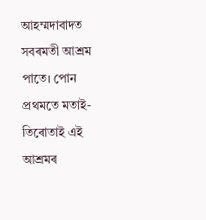আহম্মদাবাদত সবৰমতী আশ্ৰম পাতে। পোন প্ৰথমতে মতাই-তিৰোতাই এই আশ্ৰমৰ